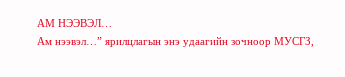АМ НЭЭВЭЛ…
Ам нээвэл…” ярилцлагын энэ удаагийн зочноор МУСГЗ,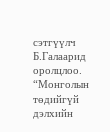сэтгүүлч Б.Галаарид оролцлоо. “Монголын төдийгүй дэлхийн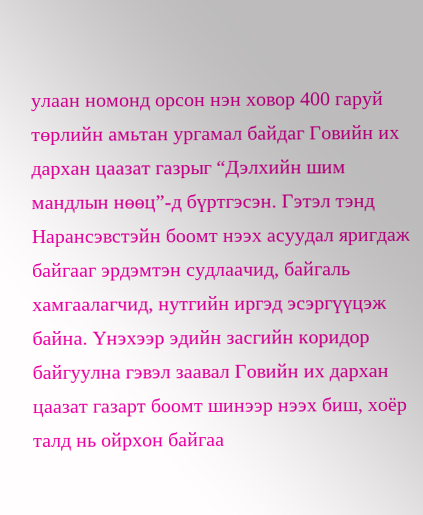улаан номонд орсон нэн ховор 400 гаруй төрлийн амьтан ургамал байдаг Говийн их дархан цаазат газрыг “Дэлхийн шим мандлын нөөц”-д бүртгэсэн. Гэтэл тэнд Нарансэвстэйн боомт нээх асуудал яригдаж байгааг эрдэмтэн судлаачид, байгаль хамгаалагчид, нутгийн иргэд эсэргүүцэж байна. Үнэхээр эдийн засгийн коридор байгуулна гэвэл заавал Говийн их дархан цаазат газарт боомт шинээр нээх биш, хоёр талд нь ойрхон байгаа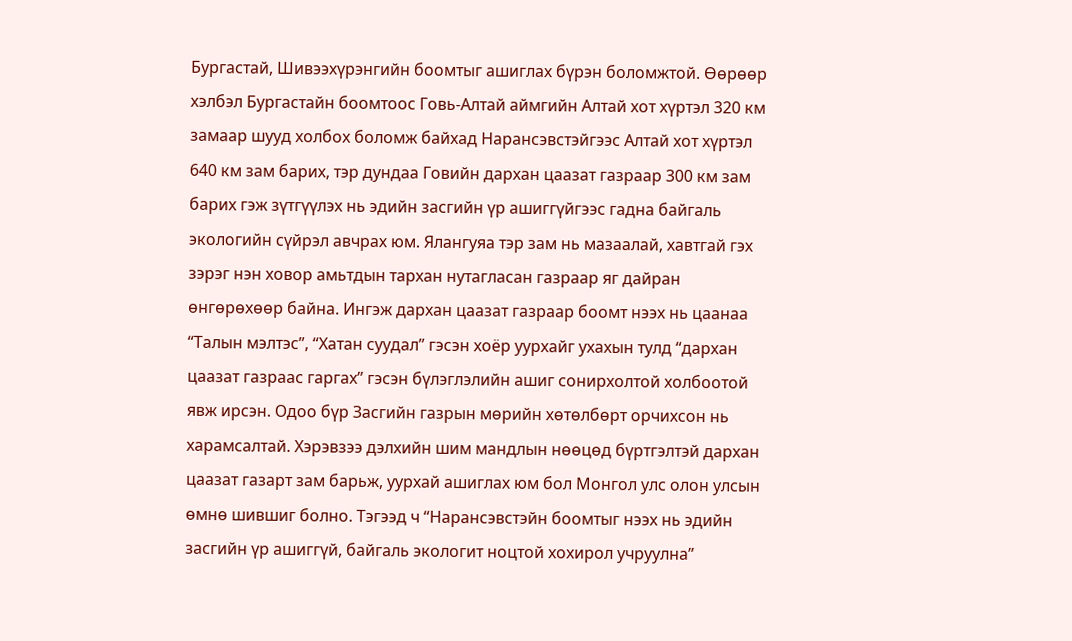Бургастай, Шивээхүрэнгийн боомтыг ашиглах бүрэн боломжтой. Өөрөөр хэлбэл Бургастайн боомтоос Говь-Алтай аймгийн Алтай хот хүртэл 320 км замаар шууд холбох боломж байхад Нарансэвстэйгээс Алтай хот хүртэл 640 км зам барих, тэр дундаа Говийн дархан цаазат газраар 300 км зам барих гэж зүтгүүлэх нь эдийн засгийн үр ашиггүйгээс гадна байгаль экологийн сүйрэл авчрах юм. Ялангуяа тэр зам нь мазаалай, хавтгай гэх зэрэг нэн ховор амьтдын тархан нутагласан газраар яг дайран өнгөрөхөөр байна. Ингэж дархан цаазат газраар боомт нээх нь цаанаа “Талын мэлтэс”, “Хатан суудал” гэсэн хоёр уурхайг ухахын тулд “дархан цаазат газраас гаргах” гэсэн бүлэглэлийн ашиг сонирхолтой холбоотой явж ирсэн. Одоо бүр Засгийн газрын мөрийн хөтөлбөрт орчихсон нь харамсалтай. Хэрэвзээ дэлхийн шим мандлын нөөцөд бүртгэлтэй дархан цаазат газарт зам барьж, уурхай ашиглах юм бол Монгол улс олон улсын өмнө шившиг болно. Тэгээд ч “Нарансэвстэйн боомтыг нээх нь эдийн засгийн үр ашиггүй, байгаль экологит ноцтой хохирол учруулна”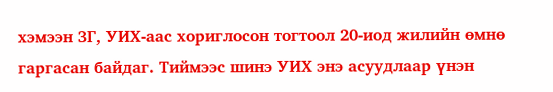хэмээн ЗГ, УИХ-аас хориглосон тогтоол 20-иод жилийн өмнө гаргасан байдаг. Тиймээс шинэ УИХ энэ асуудлаар үнэн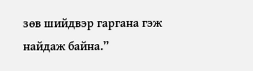зөв шийдвэр гаргана гэж найдаж байна.”